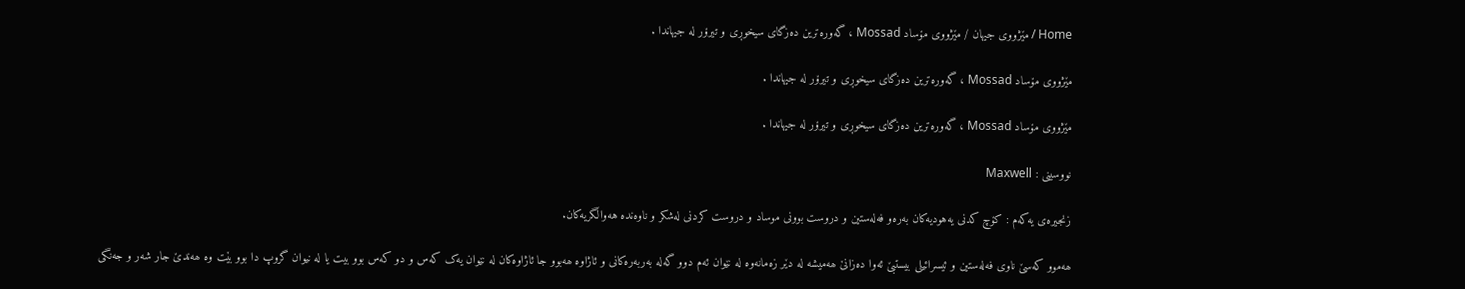Home / مێژووى جیهان / مێژووی مۆساد Mossad ، گه‌وره‌ترین ده‌زگای سیخوڕی و تیرۆر له‌ جیهاندا .

مێژووی مۆساد Mossad ، گه‌وره‌ترین ده‌زگای سیخوڕی و تیرۆر له‌ جیهاندا .

مێژووی مۆساد Mossad ، گه‌وره‌ترین ده‌زگای سیخوڕی و تیرۆر له‌ جیهاندا .

نووسینی : Maxwell

زنجیره‌ی یه‌كه‌م : كۆچ كدنی یه‌هودیه‌كان به‌ره‌و فه‌له‌ستین و دروست بوونی موساد و دروست كردنی له‌شكر و ناوه‌نده‌ هه‌واڵگریه‌كان.

ھەموو کەسێ ناوی فەلەستین و ئیسرائیلی بیستبێ ئەوا دەزانێ ھەمیشە لە دێر زەمانەوە لە نێوان ئەم دوو گەلە بەربەرەکانی و ئاژاوە ھەبوو جا ئاژاوەکان لە نێوان یەک کەس و دو کەس بوو بیت یا لە نیوان گروپ دا بوو بێت وە ھەندێ جار شەر و جەنگی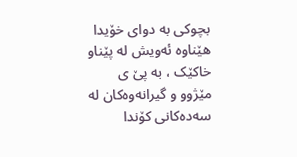بچوکی بە دوای خۆیدا ھێناوە ئەویش لە پێناو خاکێک ، بە پێ ی مێژوو و گیرانەوەکان لە سەدەکانی کۆندا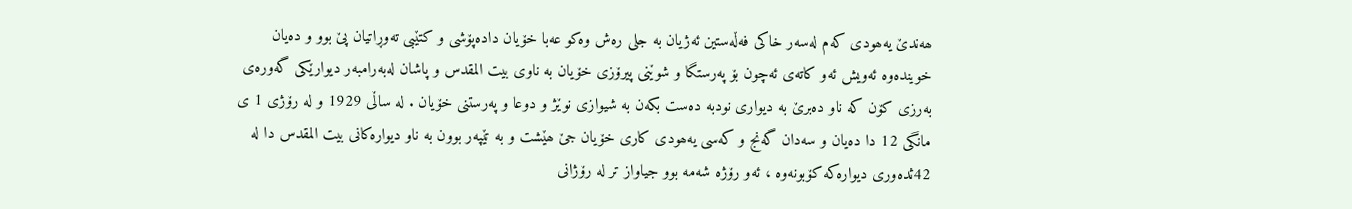ھەندێ یەھودی کەم لەسەر خاکی فەڵەستین ئەژیان بە جلی رەش وەکو عەبا خۆیان دادەپۆشی و کتێبی تەوڕاتیان پێ بوو و دەیان خویندەوە ئەویش ئەو کاتەی ئەچون بۆ پەرستگا و شوێنی پیرۆزی خۆیان بە ناوی بیت المقدس و پاشان لەبەرامبەر دیوارێکی گەورەی بەرزی کۆن کە ناو دەبرێ بە دیواری نودبە دەست بکەن بە شیوازی نوێژ و دوعا و پەرستنی خۆیان . لە ساڵی 1929 و لە رۆژی 1 ی مانگی 12 دا دەیان و سەدان گەنج و کەسی یەھودی کاری خۆیان جێ ھێشت و بە تێپەر بوون بە ناو دیوارەکانی بیت المقدس دا لە 42ثدەوری دیوارەکە کۆبونەوە ، ئەو رۆژە شەمە بوو جیاواز تر لە رۆژانی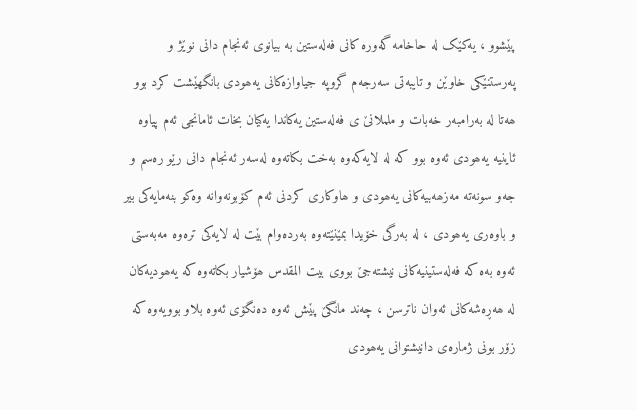پێشوو ، یەکێک لە حاخامە گەورە کانی فەلەستین بە بیانوی ئەنجام دانی نوێژ و پەرستنێکی خاوێن و تایبەتی سەرجەم گروپە جیاوازەکانی یەھودی بانگھێشت کرد بوو ھەتا لە بەرامبەر خەبات و ململانێ ی فەلەستین یەکاندا یەکیان بخات ئامانجی ئەم پیاوە ئاینیە یەھودی ئەوە بوو کە لە لایەکەوە بەخت بکاتەوە لەسەر ئەنجام دانی رێو رەسم و جەو سونەتە مەزھەبیەکانی یەھودی و ھاوکاری کردنی ئەم کۆبونەوانە وەکو بنەمایەکی بیر و باوەری یەھودی ، لە بەرگی خۆیدا بمێنێتەوە بەردەوام بێت لە لایەکی ترەوە مەبەستی ئەوە بەە کە فەلەستینیەکانی نیشتەجێ بووی بیت المقدس ھۆشیار بکاتەوە کە یەھودیەکان لە ھەڕەشەکانی ئەوان ناترسن ، چەند مانگێ پێش ئەوە دەنگۆی ئەوە بلاو بوویەوە کە زۆر بونی ژمارەی دانیشتوانی یەھودی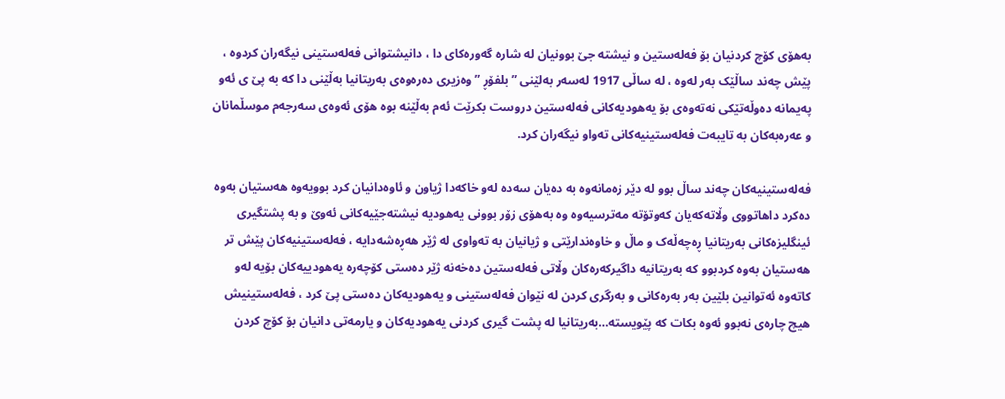بەھۆی کۆچ کردنیان بۆ فەلەستین و نیشتە جێ بوونیان لە شارە گەورەکای دا ، دانیشتوانی فەلەستینی نیگەران کردوە ، پێش چەند ساڵێک بەر لەوە ، لە ساڵی 1917 لەسەر بەلێنی ” بلفۆڕ ” وەزیری دەرەوەی بەریتانیا بەڵێنی دا کە بە پێ ی ئەو پەیمانە دەوڵەتێکی نەتەوەی بۆ یەھودیەکانی فەلەستین دروست بکرێت ئەم بەڵێنە بوە ھۆی ئەوەی سەرجەم موسڵمانان و عەرەبەکان بە تایبەت فەلەستینیەکانی تەواو نیگەران کرد.

فەلەستینیەکان چەند ساڵ بوو لە دێر زەمانەوە بە دەیان سەدە لەو خاکەدا ژیاون و ئاوەدانیان کرد بوویەوە ھەستیان بەوە دەکرد داھاتووی وڵاتەکەیان کەوتۆتە مەترسیەوە وە بەھۆی زۆر بوونی یەھودیە نیشتەجێیەکانی ئەوێ و بە پشتگیری ئینگلیزەکانی بەریتانیا ڕەچەڵەک و ماڵ و خاوەندارێتی و ژیانیان بە تەواوی لە ژێر ھەڕەشەدایە ، فەلەستینیەکان پێش تر ھەستیان بەوە کردبوو کە بەریتانیە داگیرکەرەکان وڵاتی فەلەستین دەخەنە ژێر دەستی کۆچەرە یەھودییەکان بۆیە لەو کاتەوە ئەتوانین بلێین بەر بەرەکانی و بەرگری کردن لە نێوان فەلەستینی و یەھودیەکان دەستی پێ کرد ، فەلەستینیش ھیچ چارەی نەبوو ئەوە بکات کە پێویستە…بەریتانیا لە پشت گیری کردنی یەھودیەکان و یارمەتی دانیان بۆ کۆچ کردن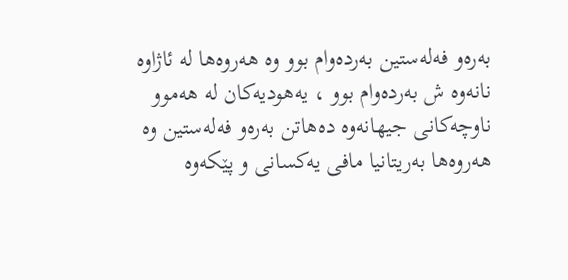بەرەو فەلەستین بەردەوام بوو وە ھەروەھا لە ئاژاوە نانەوە ش بەردەوام بوو ، یەھودیەکان لە ھەموو ناوچەکانی جیھانەوە دەھاتن بەرەو فەلەستین وە ھەروەھا بەریتانیا مافی یەکسانی و پێکەوە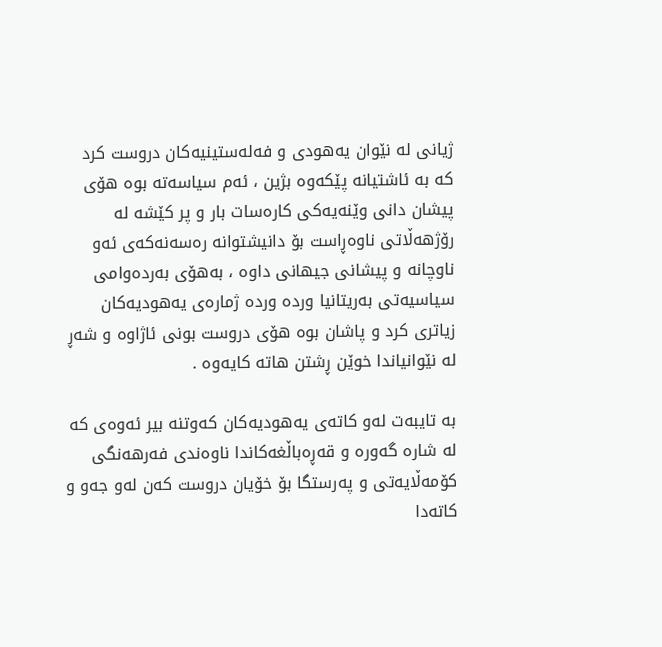ژیانی لە نێوان یەھودی و فەلەستینیەکان دروست کرد کە بە ئاشتیانە پێکەوە بژین ، ئەم سیاسەتە بوە ھۆی پیشان دانی وێنەیەکی کارەسات بار و پر کێشە لە رۆژھەڵاتی ناوەڕاست بۆ دانیشتوانە رەسەنەکەی ئەو ناوچانە و پیشانی جیھانی داوە ، بەھۆی بەردەوامی سیاسیەتی بەریتانیا وردە وردە ژمارەی یەھودیەکان زیاتری کرد و پاشان بوە ھۆی دروست بونی ئاژاوە و شەڕ لە نێوانیاندا خوێن ڕشتن ھاتە کایەوە .

بە تایبەت لەو کاتەی یەھودیەکان کەوتنە بیر ئەوەی کە لە شارە گەورە و قەڕەباڵغەکاندا ناوەندی فەرھەنگی کۆمەڵایەتی و پەرستگا بۆ خۆیان دروست کەن لەو جەو و کاتەدا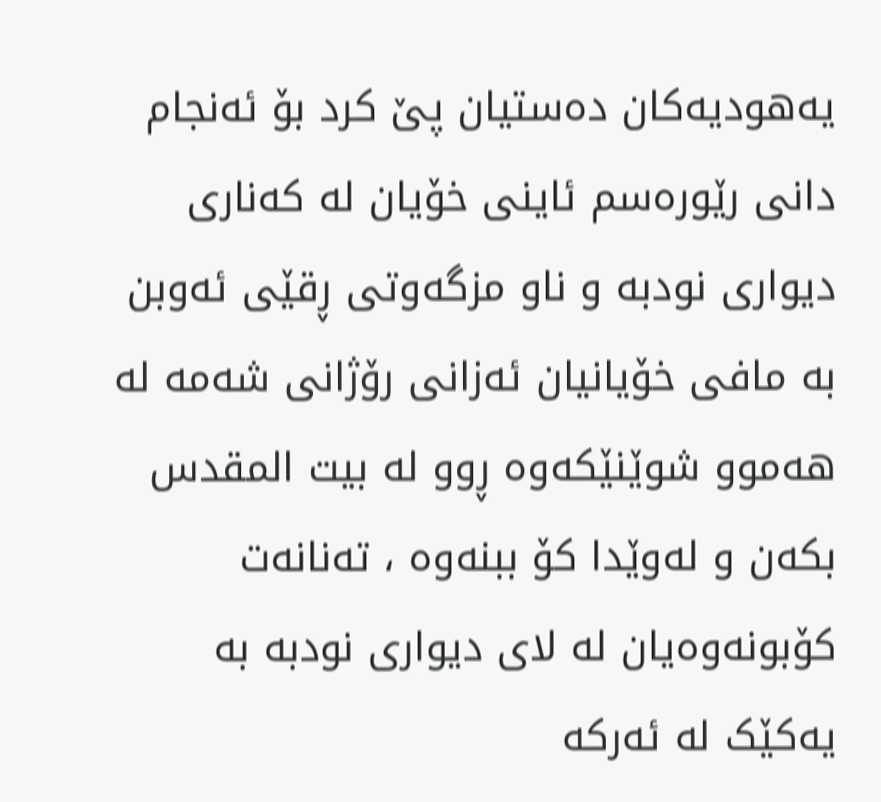یەھودیەکان دەستیان پێ کرد بۆ ئەنجام دانی رێورەسم ئاینی خۆیان لە کەناری دیواری نودبە و ناو مزگەوتی ڕقێی ئەوبن بە مافی خۆیانیان ئەزانی رۆژانی شەمە لە ھەموو شوێنێکەوە ڕوو لە بیت المقدس بکەن و لەوێدا کۆ ببنەوە ، تەنانەت کۆبونەوەیان لە لای دیواری نودبە بە یەکێک لە ئەرکە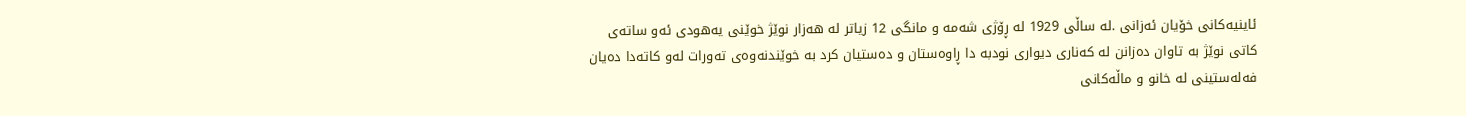ئاینیەکانی خۆیان ئەزانی .لە ساڵی 1929 لە ڕۆژی شەمە و مانگی 12 زیاتر لە ھەزار نوێژ خوێنی یەھودی ئەو ساتەی کاتی نوێژ بە تاوان دەزانن لە کەناری دیواری نودبە دا ڕاوەستان و دەستیان کرد بە خوێندنەوەی تەورات لەو کاتەدا دەیان فەلەستینی لە خانو و ماڵەکانی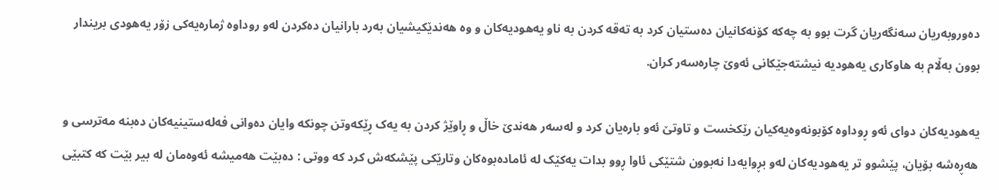دەوروبەریان سەنگەریان گرت بوو بە چەکە کۆنەکانیان دەستیان کرد بە تەقە کردن بە ناو یەھودیەکان و وە ھەندێکیشیان بەرد بارانیان دەکردن لەو روداوە ژمارەیەکی زۆر یەھودی بریندار بوون بەڵام بە ھاوکاری یەھودیە نیشتەجێکانی ئەوێ چارەسەر کران.

یەھودیەکان دوای ئەو ڕوداوە کۆبونەوەیەکیان رێکخست و تاوتێ ئەو بارەیان کرد و لەسەر ھەندێ خاڵ و ڕاوێژ کردن بە یەک ڕێکەوتن چونکە وایان دەوانی فەلەستینیەکان دەبنە مەترسی و ھەڕەشە بۆیان، پێشوو تر یەھودیەکان لەو بڕوایەدا نەبوون شتێکی ئاوا ڕوو بدات یەکێک لە ئامادەبوەکان وتارێکی پێشکەش کرد کە ووتی : دەبێت ھەمیشە ئەوەمان لە بیر بێت کە کتبێی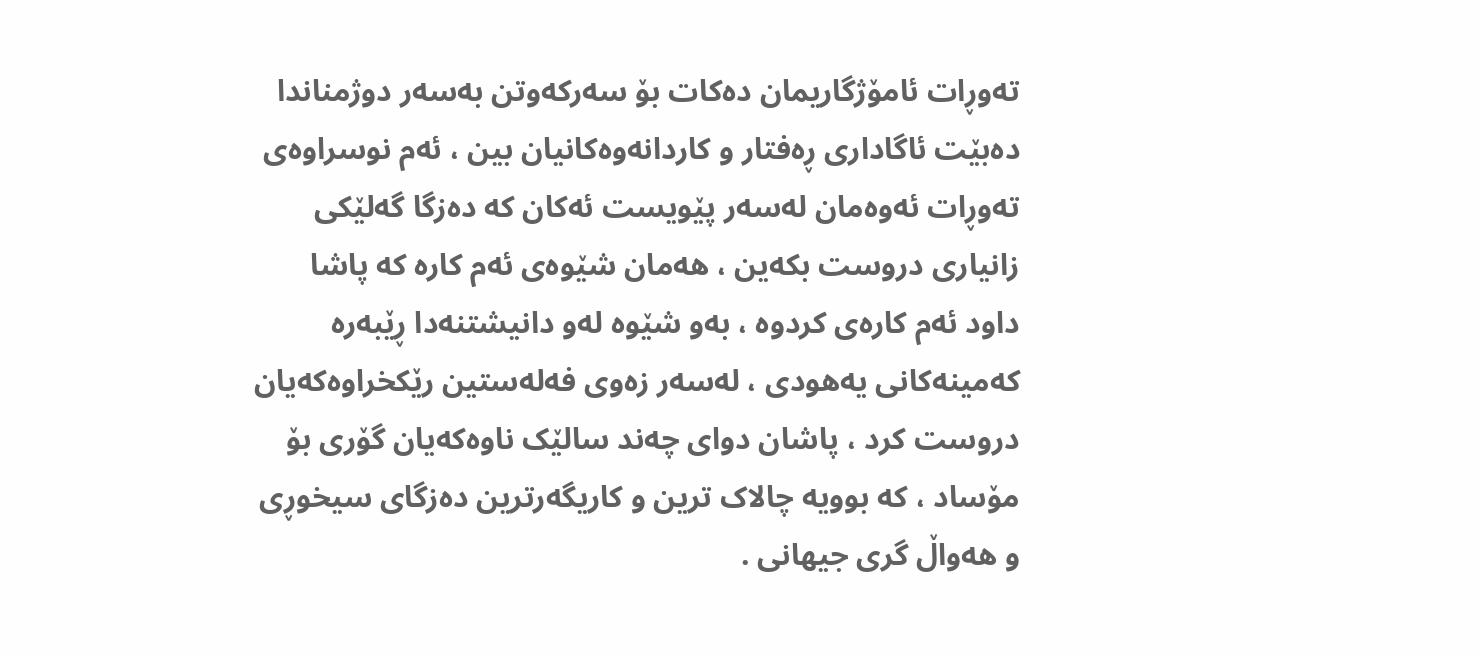تەوڕات ئامۆژگاریمان دەکات بۆ سەرکەوتن بەسەر دوژمناندا دەبێت ئاگاداری ڕەفتار و کاردانەوەکانیان بین ، ئەم نوسراوەی تەوڕات ئەوەمان لەسەر پێویست ئەکان کە دەزگا گەلێکی زانیاری دروست بکەین ، ھەمان شێوەی ئەم کارە کە پاشا داود ئەم کارەی کردوە ، بەو شێوە لەو دانیشتنەدا ڕێبەرە کەمینەکانی یەھودی ، لەسەر زەوی فەلەستین رێکخراوەکەیان دروست کرد ، پاشان دوای چەند سالێک ناوەکەیان گۆری بۆ مۆساد ، کە بوویە چالاک ترین و کاریگەرترین دەزگای سیخوڕی و ھەواڵ گری جیھانی .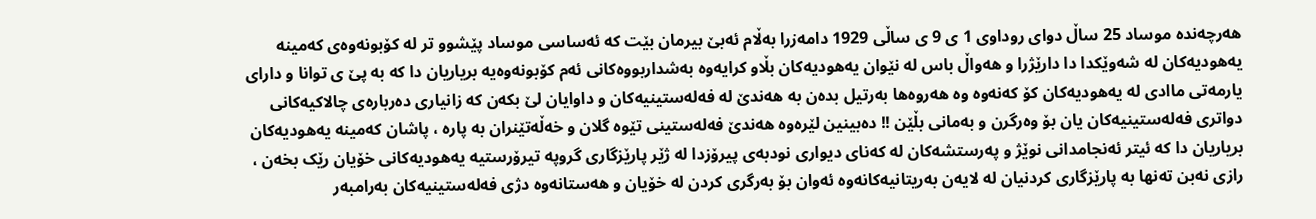ھەرچەنده‌ موساد 25 ساڵ دوای روداوی 1 ی 9 ی ساڵی 1929 دامەزرا بەڵام ئەبێ بیرمان بێت کە ئەساسی موساد پێشوو تر لە کۆبونەوەی کەمینە یەھودیەکان لە شەوێکدا دا دارێژرا و ھەواڵ باس لە نێوان یەھودیەکان بڵاو کرایەوە بەشداربووەکانی ئەم کۆبونەوەیە بریاریان دا کە بە پێ ی توانا و دارای یارمەتی ماادی لە یەھودیەکان کۆ کەنەوە وە ھەروەھا بەرتیل بدەن بە ھەندێ لە فەلەستینیەکان و داوایان لێ بکەن کە زانیاری دەربارەی چالاکیەکانی دواتری فەلەستینیەکان یان بۆ وەرگرن و بەمانی بڵێن !! دەبینین لێرەوە ھەندێ فەلەستینی تێوە گلان و خەڵەتێنران بە پارە ، پاشان کەمینە یەھودیەکان بریاریان دا کە ئیتر ئەنجامدانی نوێژ و پەرستشەکان لە کەنای دیواری نودبەی پیرۆزدا لە ژێر پارێزگاری گروپە تیرۆرستیە یەھودیەکانی خۆیان رێک بخەن ، رازی نەبن تەنھا بە پارێزگاری کردنیان لە لایەن بەریتانیەکانەوە ئەوان بۆ بەرگری کردن لە خۆیان و ھەستانەوە دژی فەلەستینیەکان بەرامبەر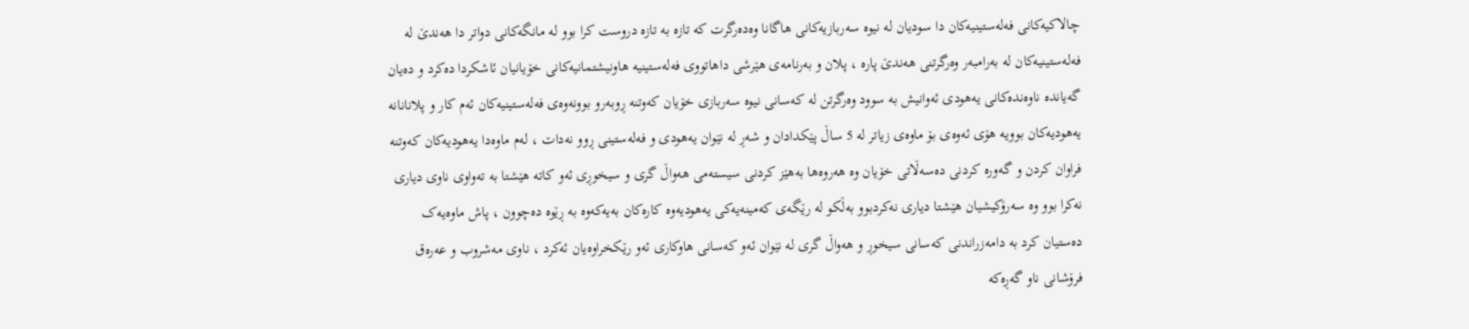چالاکیەکانی فەلەستینیەکان دا سودیان لە نیوە سەربازیەکانی ھاگانا وەدەرگرت کە تازە بە تازە دروست کرا بوو لە مانگەکانی دواتر دا ھەندێ لە فەلەستینیەکان لە بەرامبەر وەرگرتنی ھەندێ پارە ، پلان و بەرنامەی ھێرشی داھاتووی فەلەستینیە ھاونیشتمانیەکانی خۆیانیان ئاشکردا دەکرد و دەیان گەیاندە ناوەندەکانی یەھودی ئەوانیش بە سوود وەرگرتن لە کەسانی نیوە سەربازی خۆیان کەوتنە ڕوبەرو بوونەوەی فەلەستینیەکان ئەم کار و پلانانانە یەھودیەکان بوویە ھۆی ئەوەی بۆ ماوەی زیاتر لە 5 ساڵ پێکدادان و شەڕ لە نێوان یەھودی و فەلەستینی ڕوو نەدات ، لەم ماوەدا یەھودیەکان کەوتنە فراوان کردن و گەورە کردنی دەسەڵاتی خۆیان وە ھەروەھا بەھێز کردنی سیستەمی ھەواڵ گری و سیخوڕی ئەو کاتە ھێشتا بە تەواوی ناوی دیاری نەکرا بوو وە سەرۆکیشیان ھێشتا دیاری نەکردبوو بەڵکو لە رێگەی کەمینەیەکی یەھودیەوە کارەکان بەیەکەوە بە ڕێوە دەچوون ، پاش ماوەیەک دەستیان کرد بە دامەزراندنی کەسانی سیخوڕ و ھەواڵ گری لە نێوان ئەو کەسانی ھاوکاری ئەو رێکخراوەیان ئەکرد ، ناوی مەشروب و عەرەق فرۆشانی ناو گەڕەکە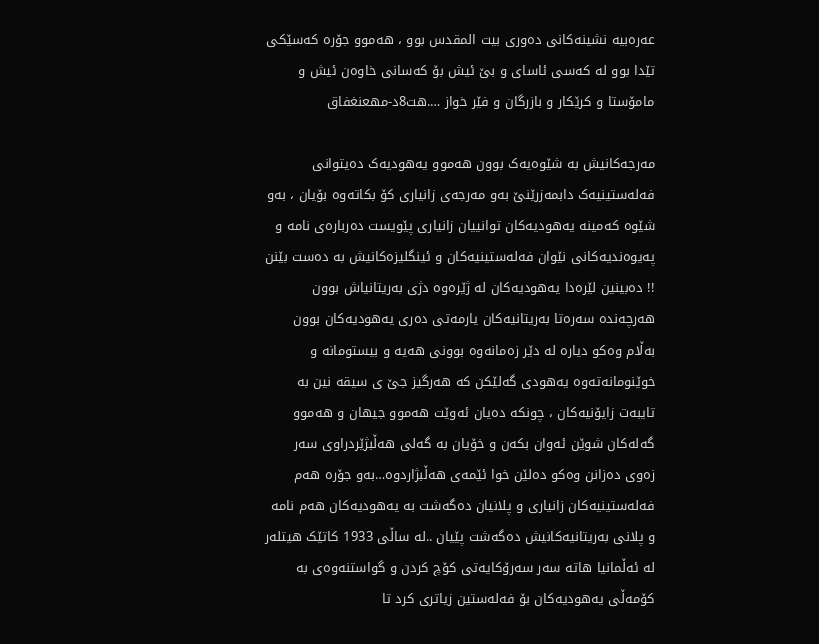عەرەبیە نشینەکانی دەوری بیت المقدس بوو ، ھەموو جۆرە کەسێکی تێدا بوو لە کەسی ئاسای و بێ ئیش بۆ کەسانی خاوەن ئیش و مامۆستا و کرێکار و بازرگان و فێر خواز ….ھت8د-مهعنغفاق

مەرجەکانیش بە شێوەیەک بوون ھەموو یەھودیەک دەیتوانی فەلەستینیەک دابمەزرێنێ بەو مەرجەی زانیاری کۆ بکاتەوە بۆیان ، بەو شێوە کەمینە یەھودیەکان توانییان زانیاری پێویست دەربارەی نامە و پەیوەندیەکانی نێوان فەلەستینیەکان و ئینگلیزەکانیش بە دەست بێنن !! دەبینین لێرەدا یەھودیەکان لە ژێرەوە دژی بەریتانیاش بوون ھەرچەندە سەرەتا بەریتانیەکان یارمەتی دەری یەھودیەکان بوون بەڵام وەکو دیارە لە دێر زەمانەوە بوونی ھەیە و بیستومانە و خوێنومانەتەوە یەھودی گەلێکن کە ھەرگیز جێ ی سیقە نین بە تایبەت زایۆنیەکان ، چونکە دەیان ئەوێت ھەموو جیھان و ھەموو گەلەکان شوێن ئەوان بکەن و خۆیان بە گەلی ھەڵبژێردراوی سەر زەوی دەزانن وەکو دەلێن خوا ئێمەی ھەڵبژاردوە…بەو جۆرە ھەم فەلەستینیەکان زانیاری و پلانیان دەگەشت بە یەھودیەکان ھەم نامە و پلانی بەریتانیەکانیش دەگەشت پێیان ..لە ساڵی 1933 کاتێک ھیتلەر لە ئەڵمانیا ھاتە سەر سەرۆکایەتی کۆچ کردن و گواستنەوەی بە کۆمەڵی یەھودیەکان بۆ فەلەستین زیاتری کرد تا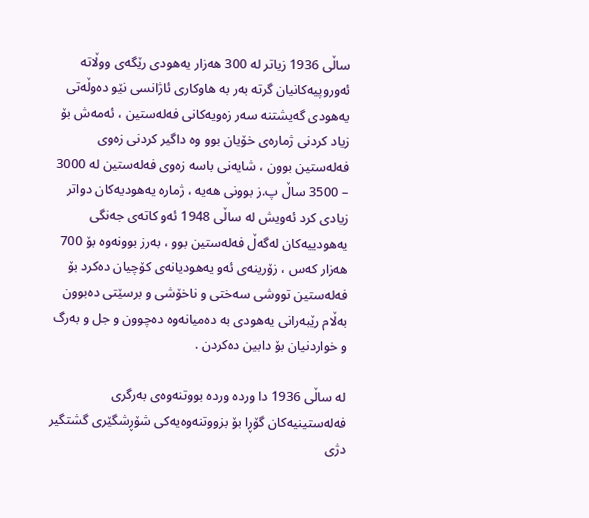ساڵی 1936 زیاتر لە 300 ھەزار یەھودی رێگەی ووڵاتە ئەوروپیەکانیان گرتە بەر بە ھاوکاری ئاژانسی نێو دەوڵەتی یەھودی گەیشتنە سەر زەویەکانی فەلەستین ، ئەمەش بۆ زیاد کردنی ژمارەی خۆیان بوو وە داگیر کردنی زەوی فەلەستین بوون ، شایەنی باسە زەوی فەلەستین لە 3000 – 3500 ساڵ پ.ز بوونی ھەیە ، ژمارە یەھودیەکان دواتر زیادی کرد ئەویش لە ساڵی 1948 ئەو کاتەی جەنگی یەھودییەکان لەگەڵ فەلەستین بوو ، بەرز بوونەوە بۆ 700 ھەزار کەس ، زۆرینەی ئەو یەھودیانەی کۆچیان دەکرد بۆ فەلەستین تووشی سەختی و ناخۆشی و برسێتی دەبوون بەڵام رێبەرانی یەھودی بە دەمیانەوە دەچوون و جل و بەرگ و خواردنیان بۆ دابین دەکردن .

لە ساڵی 1936 دا وردە وردە بووتنەوەی بەرگری فەلەستینیەکان گۆڕا بۆ بزووتنەوەیەکی شۆڕشگێری گشتگیر دژی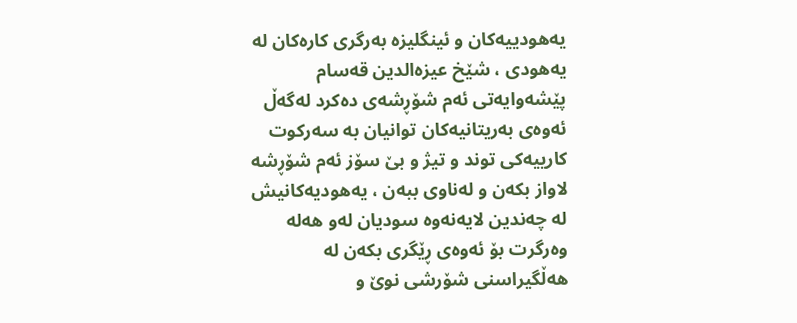یەھودییەکان و ئینگلیزە بەرگری کارەکان لە یەھودی ، شێخ عیزەالدین قەسام پێشەوایەتی ئەم شۆڕشەی دەکرد لەگەڵ ئەوەی بەریتانیەکان توانیان بە سەرکوت کارییەکی توند و تیژ و بێ سۆز ئەم شۆڕشە لاواز بکەن و لەناوی ببەن ، یەھودیەکانیش لە چەندین لایەنەوە سودیان لەو ھەلە وەرگرت بۆ ئەوەی ڕێگری بکەن لە ھەڵگیراسنی شۆرشی نوێ و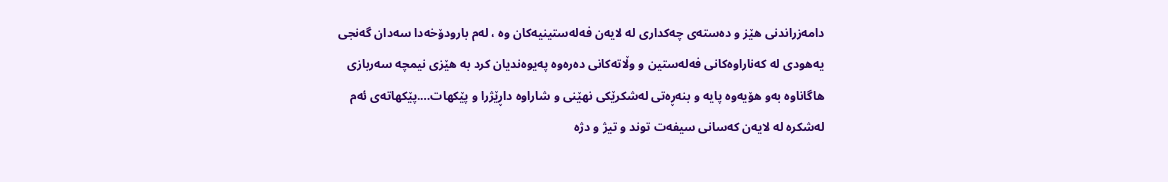دامەزراندنی ھێز و دەستەی چەکداری لە لایەن فەلەستینیەکان وە ، لەم بارودۆخەدا سەدان گەنجی یەھودی لە کەناراوەکانی فەلەستین و وڵاتەکانی دەرەوە پەیوەندیان کرد بە ھێزی نیمچە سەربازی ھاگاناوە بەو ھۆیەوە پایە و بنەڕەتی لەشکرێکی نھێنی و شاراوە داڕێژرا و پێکھات….پێکھاتەی ئەم لەشکرە لە لایەن کەسانی سیفەت توند و تیژ و دژە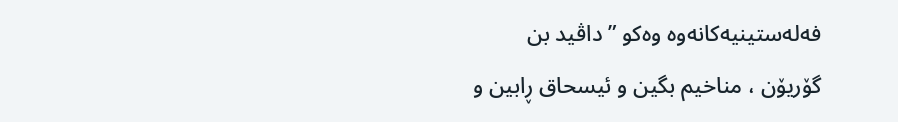فەلەستینیەکانەوە وەکو ” داڤید بن گۆریۆن ، مناخیم بگین و ئیسحاق ڕابین و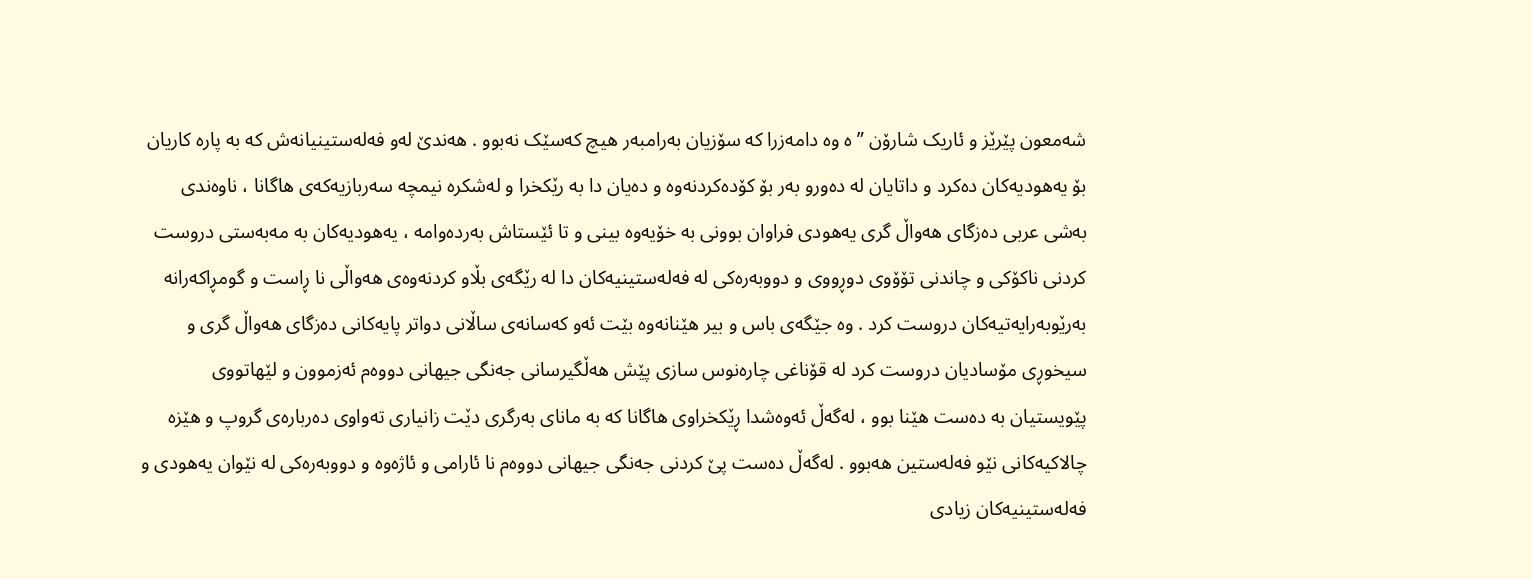شەمعون پێرێز و ئاریک شارۆن ” ە وە دامەزرا کە سۆزیان بەرامبەر ھیچ کەسێک نەبوو . ھەندێ لەو فەلەستینیانەش کە بە پارە کاریان بۆ یەھودیەکان دەکرد و داتایان لە دەورو بەر بۆ کۆدەکردنەوە و دەیان دا بە رێکخرا و لەشکرە نیمچە سەربازیەکەی ھاگانا ، ناوەندی بەشی عربی دەزگای ھەواڵ گری یەھودی فراوان بوونی بە خۆیەوە بینی و تا ئێستاش بەردەوامە ، یەھودیەکان بە مەبەستی دروست کردنی ناکۆکی و چاندنی تۆۆوی دوڕووی و دووبەرەکی لە فەلەستینیەکان دا لە رێگەی بڵاو کردنەوەی ھەواڵی نا ڕاست و گومڕاکەرانە بەرێوبەرایەتیەکان دروست کرد . وە جێگەی باس و بیر ھێنانەوە بێت ئەو کەسانەی ساڵانی دواتر پایەکانی دەزگای ھەواڵ گری و سیخوڕی مۆسادیان دروست کرد لە قۆناغی چارەنوس سازی پێش ھەڵگیرسانی جەنگی جیھانی دووەم ئەزموون و لێھاتووی پێویستیان بە دەست ھێنا بوو ، لەگەڵ ئەوەشدا ڕێکخراوی ھاگانا کە بە مانای بەرگری دێت زانیاری تەواوی دەربارەی گروپ و ھێزە چالاکیەکانی نێو فەلەستین ھەبوو . لەگەڵ دەست پێ کردنی جەنگی جیھانی دووەم نا ئارامی و ئاژەوە و دووبەرەکی لە نێوان یەھودی و فەلەستینیەکان زیادی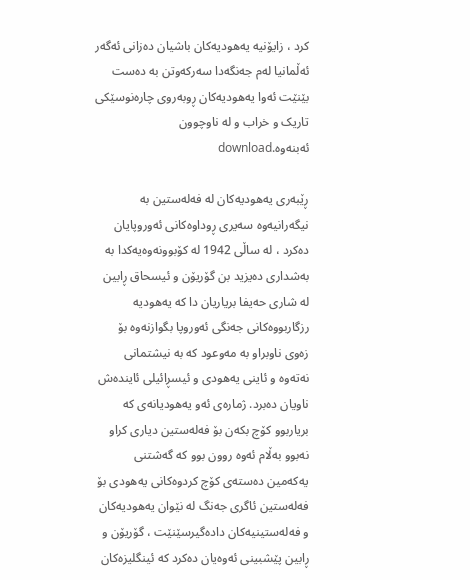کرد ، زایۆنیە یەھودیەکان باشیان دەزانی ئەگەر ئەڵمانیا لەم جەنگەدا سەرکەوتن بە دەست بێنێت ئەوا یەھودیەکان ڕوبەروی چارەنوسێکی تاریک و خراب و لە ناوچوون ئەبنەوە.download

ڕێبەری یەھودیەکان لە فەلەستین بە نیگەرانیەوە سەیری ڕوداوەکانی ئەوروپایان دەکرد ، لە ساڵی 1942 لە کۆبوونەوەیەکدا بە بەشداری دەیزید بن گۆریۆن و ئیسحاق ڕابین لە شاری حەیفا بریاریان دا کە یەھودیە رزگاربووەکانی جەنگی ئەوروپا بگوازنەوە بۆ زەوی ناوبراو بە مەوعود کە بە نیشتمانی نەتەوە و ئاینی یەھودی و ئیسڕائیلی ئایندەش ناویان دەبرد. ژمارەی ئەو یەھودیانەی کە بریاربوو کۆچ بکەن بۆ فەلەستین دیاری کراو نەبوو بەڵام ئەوە روون بوو کە گەشتنی یەکەمین دەستەی کۆچ کردوەکانی یەھودی بۆ فەلەستین ئاگری جەنگ لە نێوان یەھودیەکان و فەلەستینیەکان دادەگیرسێنێت ، گۆریۆن و ڕابین پێشبینی ئەوەیان دەکرد کە ئینگلیزەکان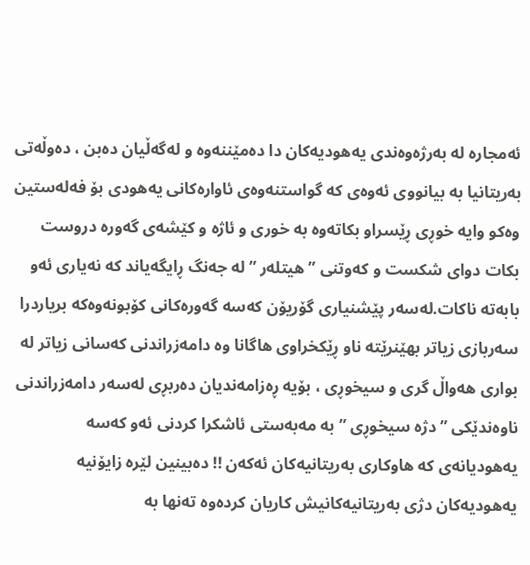ئەمجارە لە بەرژەوەندی یەھودیەکان دا دەمێننەوە و لەگەڵیان دەبن ، دەوڵەتی بەریتانیا بە بیانووی ئەوەی کە گواستنەوەی ئاوارەکانی یەھودی بۆ فەلەستین وەکو وایە خوڕی ڕێسراو بکاتەوە بە خوری و ئاژە و کێشەی گەورە دروست بکات دوای شکست و کەوتنی ” ھیتلەر ” لە جەنگ ڕایگەیاند کە نەیاری ئەو بابەتە ناکات.لەسەر پێشنیاری گۆریۆن کەسە گەورەکانی کۆبونەوەکە بریاردرا سەربازی زیاتر بھێنرێتە ناو ڕێکخراوی ھاگانا وە دامەزراندنی کەسانی زیاتر لە بواری ھەواڵ گری و سیخوڕی ، بۆیە ڕەزامەندیان دەربڕی لەسەر دامەزراندنی ناوەندێکی ” دژە سیخوڕی ” بە مەبەستی ئاشکرا کردنی ئەو کەسە یەھودیانەی کە ھاوکاری بەریتانیەکان ئەکەن !! دەبینین لێرە زایۆنیە یەھودیەکان دژی بەریتانیەکانیش کاریان کردەوە تەنھا بە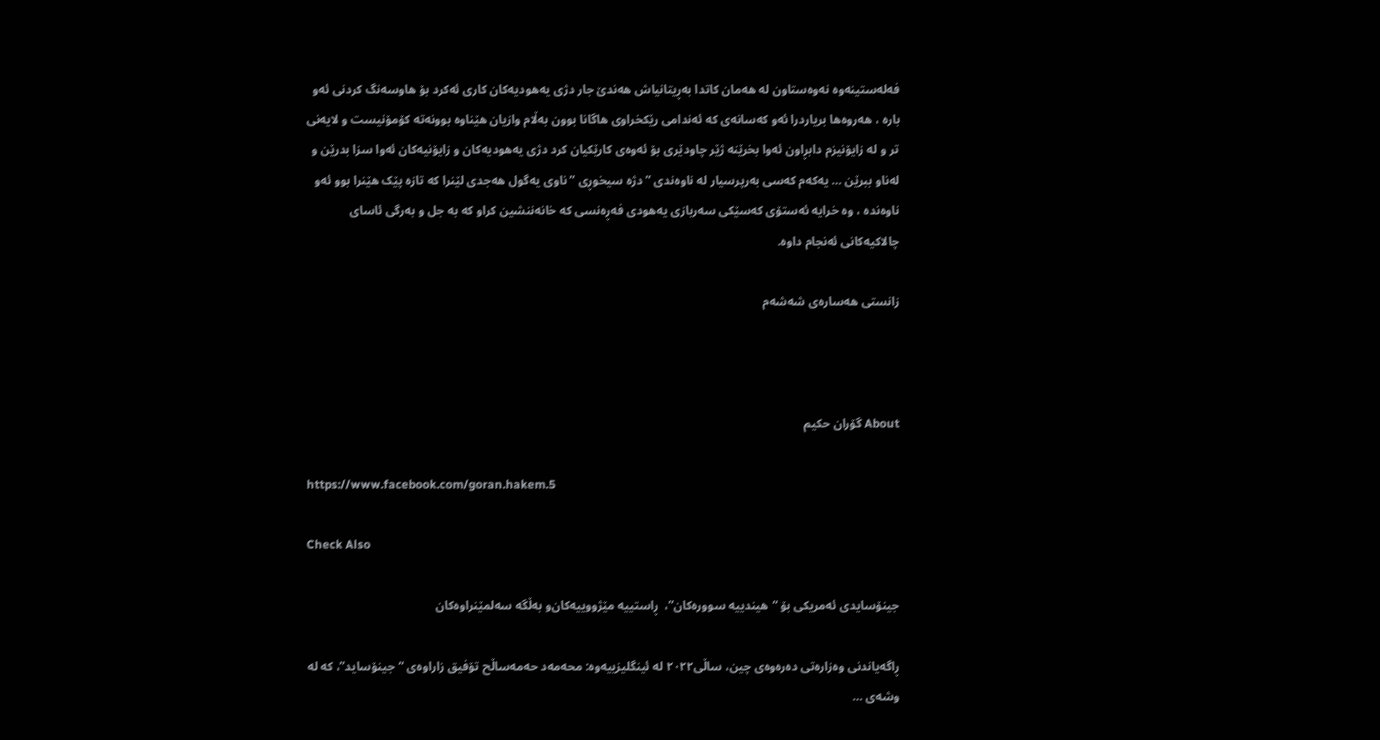فەلەستینەوە نەوەستاون لە ھەمان کاتدا بەڕیتانیاش ھەندێ جار دژی یەھودیەکان کاری ئەکرد بۆ ھاوسەنگ کردنی ئەو بارە ، ھەروەھا بریاردرا ئەو کەسانەی کە ئەندامی رێکخراوی ھاگانا بوون بەڵام وازیان ھێناوە بوونەتە کۆمۆنیست و لایەنی تر و لە زایۆنیزم دابڕاون ئەوا بخرێنە ژێر چاودێری بۆ ئەوەی کارێکیان کرد دژی یەھودیەکان و زایۆنیەکان ئەوا سزا بدرێن و لەناو ببرێن … یەکەم کەسی بەرپرسیار لە ناوەندی ” دژە سیخوڕی ” ناوی یەگول ھەجدی لێنرا کە تازە پێک ھێنرا بوو ئەو ناوەندە ، وە خرایە ئەستۆی کەسێکی سەربازی یەھودی فەڕەنسی کە خانەننشین کراو کە بە جل و بەرگی ئاسای چالاکیەکانی ئەنجام داوە.

زانستی هەسارەی شەشەم



About گۆران حكيم

https://www.facebook.com/goran.hakem.5

Check Also

جینۆسایدی ئەمریکی بۆ “هیندییە سوورەکان”،  ڕاستییە مێژووییەکان‌و بەڵگە سەلمێنراوەکان

ڕاگەیاندنی وەزارەتی دەرەوەی چین، ساڵی٢٠٢٢ لە ئینگلیزییەوە: محەمەد حەمەساڵح تۆفیق زاراوەی “جینۆساید”، کە لە وشەی …